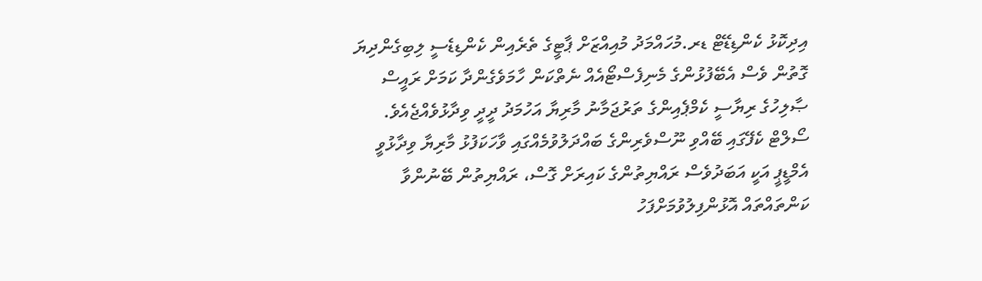އިދިކޮޅު ކެންޑިޑޭޓް ޑރ.މުހައްމަދު މުއިއްޒަށް ޕާޓީގެ ތެރެއިން ކެންޑިޑެސީ ލިބިގެންދިޔަ ގޮތުން ވެސް އެބޭފުޅުންގެ މެނިފެސްޓޯއެއް ނެތްކަން ހާމަވެގެންދާ ކަމަށް ރައީސް ޞާލިހުގެ ރިޔާސީ ކެމްޕެއިންގެ ތަރުޖަމާނު މާރިޔާ އަހުމަދު ދީދީ ވިދާޅުވެއްޖެއެވެ.
ސޯލްޓް ކެފޭގައި ބޭއްވި ނޫސްވެރިންގެ ބައްދަލުވުމެއްގައި ވާހަކަފުޅު މާރިޔާ ވިދާޅުވީ އެމްޑީޕީ އަކީ އަބަދުވެސް ރައްޔިތުންގެ ކައިރަށް ގޮސް، ރައްޔިތުން ބޭނުންވާ ކަންތައްތައް އޮޅުންފިލުވުމަށްފަހު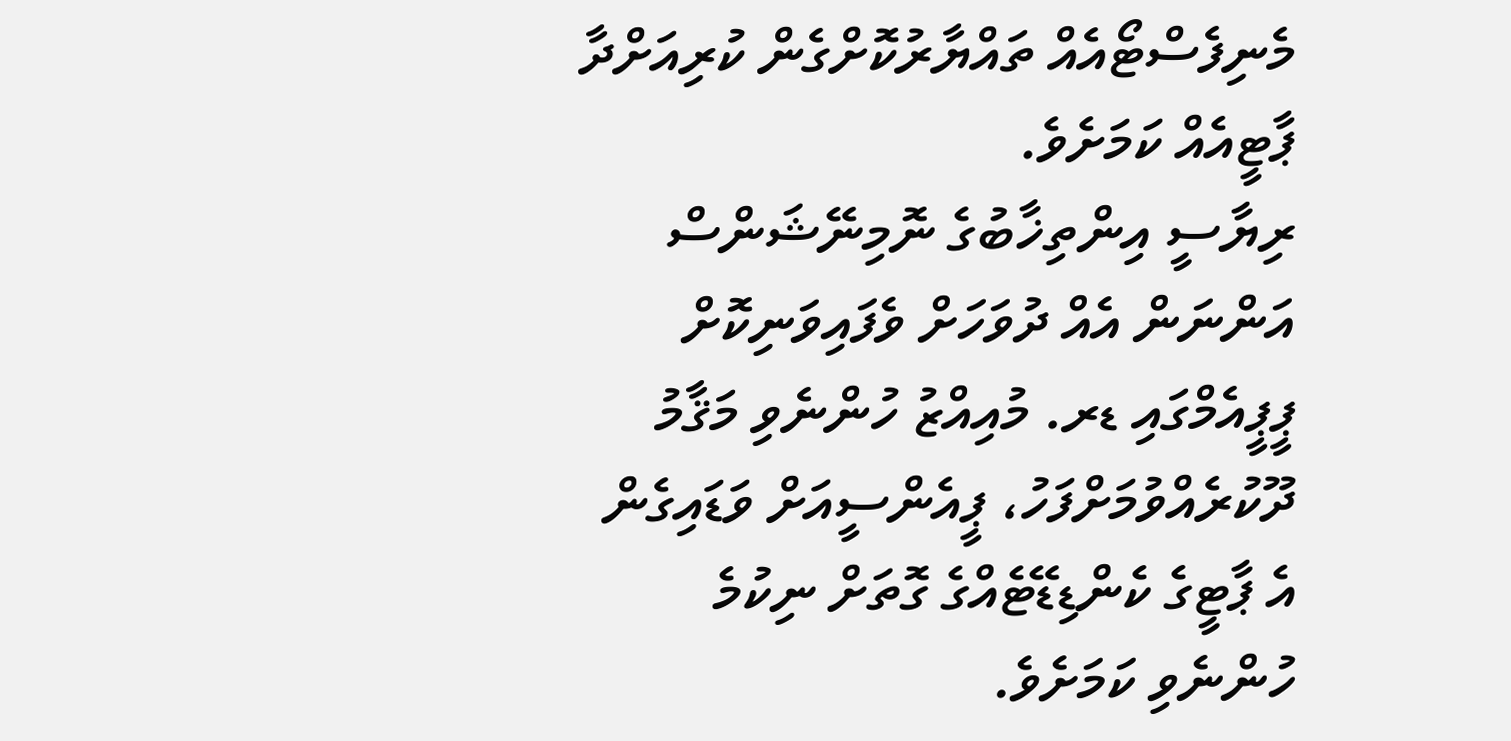މެނިފެސްޓޯއެއް ތައްޔާރުކޮށްގެން ކުރިއަށްދާ ޕާޓީއެއް ކަމަށެވެ.
ރިޔާސީ އިންތިޚާބުގެ ނޮމިނޭޝަންސް އަންނަން އެއް ދުވަހަށް ވެފައިވަނިކޮށް ޕީޕީއެމްގައި ޑރ. މުއިއްޒު ހުންނެވި މަޤާމު ދޫކުރެއްވުމަށްފަހު، ޕީއެންސީއަށް ވަޑައިގެން އެ ޕާޓީގެ ކެންޑިޑޭޓެއްގެ ގޮތަށް ނިކުމެ ހުންނެވި ކަމަށެވެ.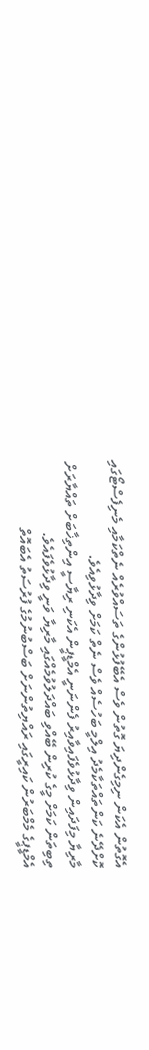އެގޮތުން އެކަން ނިމިގެންދިޔަ ގޮތުން ވެސް އެބޭފުޅުންގެ ތަސައްވުރެއް ނެތްކަމާއި މެނިފެސްޓޯގައި ކޮށްދޭނެ ކަންތައްތަކާމެދު އިލްމީ ބަހުސެއް ވެސް ނެތް ކަމަށް ވިދާޅުވިއެވެ.
މާރިޔާ މިފަދައިން ވިދާޅުވެފައިވާއިރު ފެންނަނީ އެމްޑީޕީން އެކަނި ރިޔާސީ އިންތިޚާބަށް ތައްޔާރަށް ތިބިތަން ކަމަށް މީގެ ކުރިން ބޭއްވި ބައްދަލުވުމެއްގައި މާރިޔާ ވަނީ ވިދާޅުވެފައެވެ.
އެމްޑީޕީގެ މެމްބަރުން ކައިރީގައި ރައްޔިތުންނަށް ބަސްބުނުމުގެ ފުރުސަތު އެބައޮތް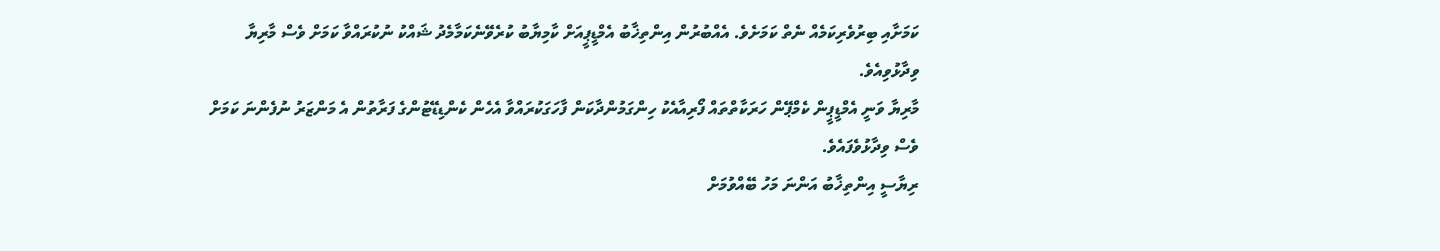ކަމަށާއި ބިރުވެރިކަމެއް ނެތް ކަމަށެވެ. އެއްބުރުން އިންތިޚާބު އެމްޑީޕީއަށް ކާމިޔާބު ކުރެވޭނެކަމާމެދު ޝައްކު ނުކުރައްވާ ކަމަށް ވެސް މާރިޔާ ވިދާޅުވިއެވެ.
މާރިޔާ ވަނީ އެމްޑީޕީން ކެމްޕޭން ހަރަކާތްތައް ފޯރިއާއެކު ހިންގަމުންދާކަން ފާހަގަކުރައްވާ އެހެން ކެންޑިޑޭޓުންގެ ފަރާތުން އެ މަންޒަރު ނުފެންނަ ކަމަށް ވެސް ވިދާޅުވެފައެވެ.
ރިޔާސީ އިންތިޚާބު އަންނަ މަހު ބޭއްވުމަށް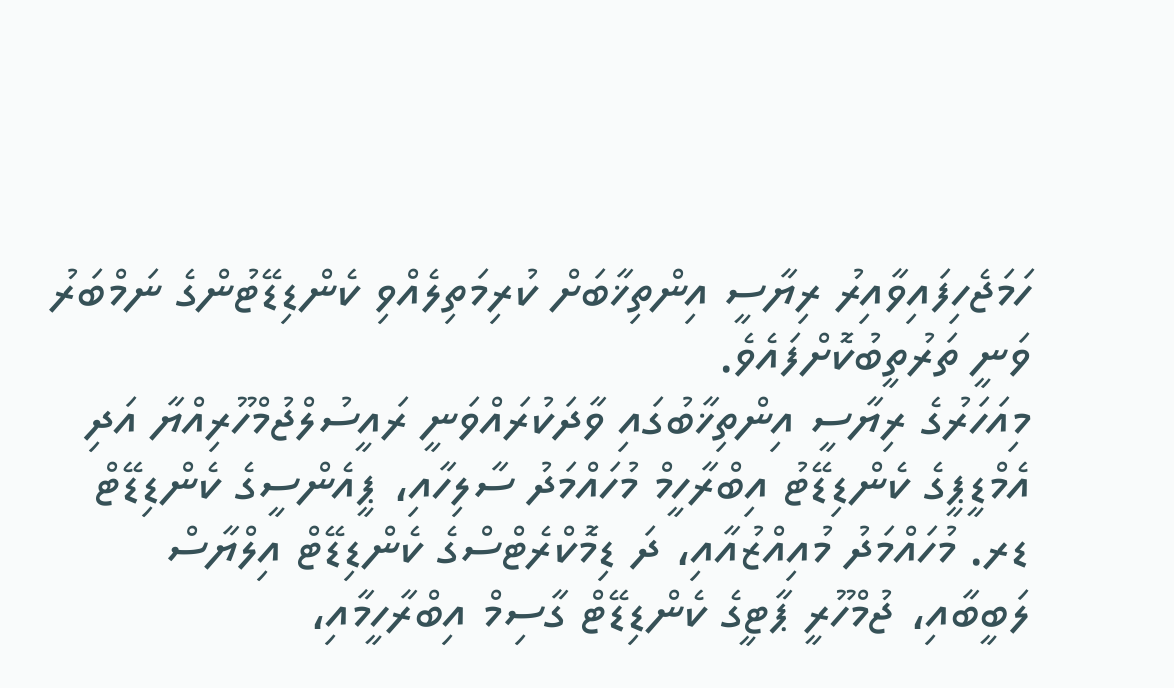ހަމަޖެހިފައިވާއިރު ރިޔާސީ އިންތިޚާބަށް ކުރިމަތިލެއްވި ކެންޑިޑޭޓުންގެ ނަމްބަރު ވަނީ ތަރުތީބުކޮށްފައެވެ.
މިއަހަރުގެ ރިޔާސީ އިންތިޚާބުގައި ވާދަކުރައްވަނީ ރައީސުލްޖުމްހޫރިއްޔާ އަދި އެމްޑީޕީގެ ކެންޑިޑޭޓު އިބްރާހީމް މުހައްމަދު ސާލިހާއި، ޕީއެންސީގެ ކެންޑިޑޭޓް ޑރ. މުހައްމަދު މުއިއްޒުއާއި، ދަ ޑިމޮކްރެޓްސްގެ ކެންޑިޑޭޓް އިލްޔާސް ލަބީބާއި، ޖުމްހޫރީ ޕާޓީގެ ކެންޑިޑޭޓް ގާސިމް އިބްރާހީމާއި،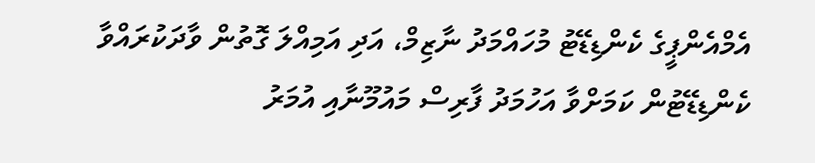އެމްއެންޕީގެ ކެންޑިޑޭޓު މުހައްމަދު ނާޒިމް، އަދި އަމިއްލަ ގޮތުން ވާދަކުރައްވާ ކެންޑިޑޭޓުން ކަމަށްވާ އަހުމަދު ފާރިސް މައުމޫނާއި އުމަރު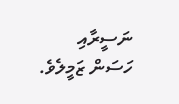ނަސީރާއި ހަސަން ޒަމީލެވެ.